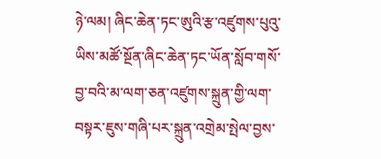ཉེ་ལམ། ཞིང་ཆེན་ཏང་ཨུའི་རྩ་འཛུགས་པུའུ་ཡིས་མཚོ་སྔོན་ཞིང་ཆེན་ཏང་ཡོན་སློབ་གསོ་བྱ་བའི་མ་ལག་ཅན་འཛུགས་སྐྲུན་གྱི་ལག་བསྟར་ཇུས་གཞི་པར་སྐྲུན་འགྲེམ་སྤེལ་བྱས་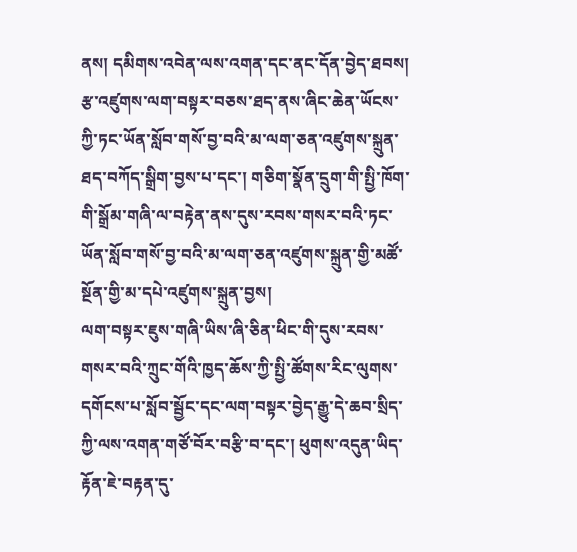ནས། དམིགས་འབེན་ལས་འགན་དང་ནང་དོན་བྱེད་ཐབས། རྩ་འཛུགས་ལག་བསྟར་བཅས་ཐད་ནས་ཞིང་ཆེན་ཡོངས་ཀྱི་ཏང་ཡོན་སློབ་གསོ་བྱ་བའི་མ་ལག་ཅན་འཛུགས་སྐྲུན་ཐད་བཀོད་སྒྲིག་བྱས་པ་དང་། གཅིག་སྣོན་དྲུག་གི་སྤྱི་ཁོག་གི་སྒྲོམ་གཞི་ལ་བརྟེན་ནས་དུས་རབས་གསར་བའི་ཏང་ཡོན་སློབ་གསོ་བྱ་བའི་མ་ལག་ཅན་འཛུགས་སྐྲུན་གྱི་མཚོ་སྔོན་གྱི་མ་དཔེ་འཛུགས་སྐྲུན་བྱས།
ལག་བསྟར་ཇུས་གཞི་ཡིས་ཞི་ཅིན་ཕིང་གི་དུས་རབས་གསར་བའི་ཀྲུང་གོའི་ཁྱད་ཆོས་ཀྱི་སྤྱི་ཚོགས་རིང་ལུགས་དགོངས་པ་སློབ་སྦྱོང་དང་ལག་བསྟར་བྱེད་རྒྱུ་དེ་ཆབ་སྲིད་ཀྱི་ལས་འགན་གཙོ་བོར་བརྩི་བ་དང་། ཕུགས་འདུན་ཡིད་རྟོན་ཇེ་བརྟན་དུ་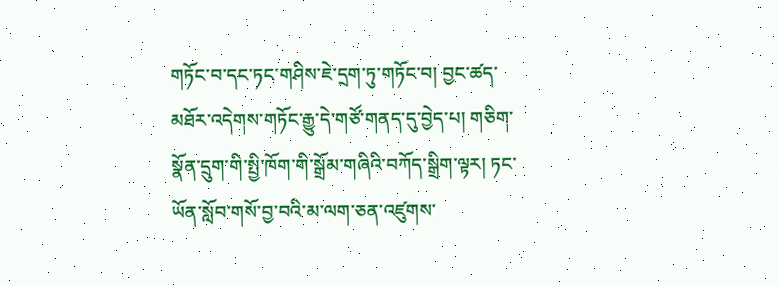གཏོང་བ་དང་ཏང་གཤིས་ཇེ་དྲག་ཏུ་གཏོང་བ། བྱང་ཚད་མཐོར་འདེགས་གཏོང་རྒྱུ་དེ་གཙོ་གནད་དུ་བྱེད་པ། གཅིག་སྣོན་དྲུག་གི་སྤྱི་ཁོག་གི་སྒྲོམ་གཞིའི་བཀོད་སྒྲིག་ལྟར། ཏང་ཡོན་སློབ་གསོ་བྱ་བའི་མ་ལག་ཅན་འཛུགས་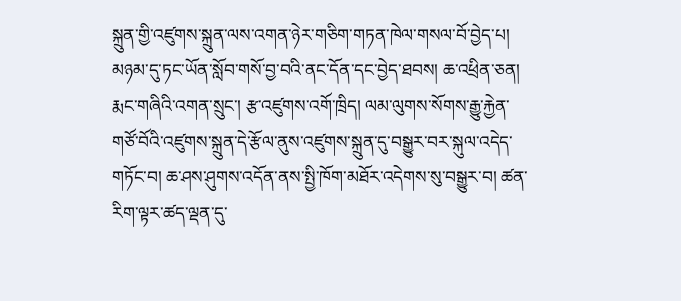སྐྲུན་གྱི་འཛུགས་སྐྲུན་ལས་འགན་ཉེར་གཅིག་གཏན་ཁེལ་གསལ་བོ་བྱེད་པ། མཉམ་དུ་ཏང་ཡོན་སློབ་གསོ་བྱ་བའི་ནང་དོན་དང་བྱེད་ཐབས། ཆ་འཕྲིན་ཅན། རྨང་གཞིའི་འགན་སྲུང་། རྩ་འཛུགས་འགོ་ཁྲིད། ལམ་ལུགས་སོགས་རྒྱུ་རྐྱེན་གཙོ་བོའི་འཛུགས་སྐྲུན་དེ་རྩོལ་ནུས་འཛུགས་སྐྲུན་དུ་བསྒྱུར་བར་སྐུལ་འདེད་གཏོང་བ། ཆ་ཤས་ཤུགས་འདོན་ནས་སྤྱི་ཁོག་མཐོར་འདེགས་སུ་བསྒྱུར་བ། ཚན་རིག་ལྟར་ཚད་ལྡན་དུ་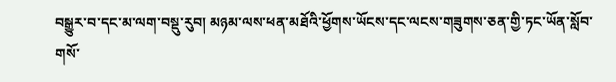བསྒྱུར་བ་དང་མ་ལག་བསྡུ་རུབ། མཉམ་ལས་ཕན་མཐོའི་ཕྱོགས་ཡོངས་དང་ལངས་གཟུགས་ཅན་གྱི་ཏང་ཡོན་སློབ་གསོ་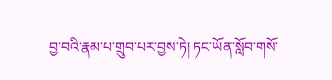བྱ་བའི་རྣམ་པ་གྲུབ་པར་བྱས་ཏེ། ཏང་ཡོན་སློབ་གསོ་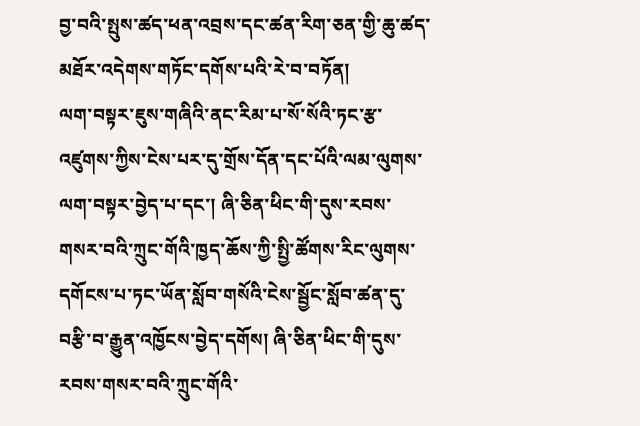བྱ་བའི་སྤུས་ཚད་ཕན་འབྲས་དང་ཚན་རིག་ཅན་གྱི་ཆུ་ཚད་མཐོར་འདེགས་གཏོང་དགོས་པའི་རེ་བ་བཏོན།
ལག་བསྟར་ཇུས་གཞིའི་ནང་རིམ་པ་སོ་སོའི་ཏང་རྩ་འཛུགས་ཀྱིས་ངེས་པར་དུ་གྲོས་དོན་དང་པོའི་ལམ་ལུགས་ལག་བསྟར་བྱེད་པ་དང་། ཞི་ཅིན་ཕིང་གི་དུས་རབས་གསར་བའི་ཀྲུང་གོའི་ཁྱད་ཆོས་ཀྱི་སྤྱི་ཚོགས་རིང་ལུགས་དགོངས་པ་ཏང་ཡོན་སློབ་གསོའི་ངེས་སྦྱོང་སློབ་ཚན་དུ་བརྩི་བ་རྒྱུན་འཁྱོངས་བྱེད་དགོས། ཞི་ཅིན་ཕིང་གི་དུས་རབས་གསར་བའི་ཀྲུང་གོའི་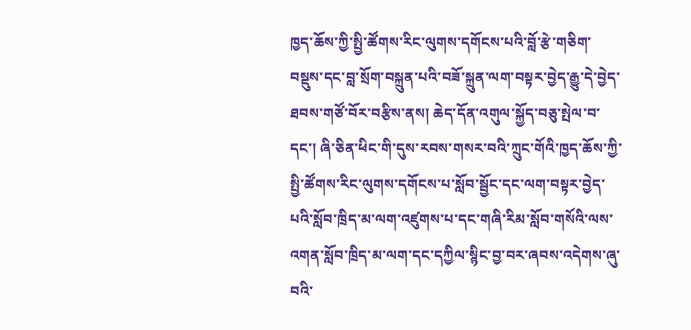ཁྱད་ཆོས་ཀྱི་སྤྱི་ཚོགས་རིང་ལུགས་དགོངས་པའི་བློ་རྩེ་གཅིག་བསྡུས་དང་བླ་སྲོག་བསྐྲུན་པའི་བཟོ་སྐྲུན་ལག་བསྟར་བྱེད་རྒྱུ་དེ་བྱེད་ཐབས་གཙོ་བོར་བརྩིས་ནས། ཆེད་དོན་འགུལ་སྐྱོད་བཅུ་སྤེལ་བ་དང་། ཞི་ཅིན་ཕིང་གི་དུས་རབས་གསར་བའི་ཀྲུང་གོའི་ཁྱད་ཆོས་ཀྱི་སྤྱི་ཚོགས་རིང་ལུགས་དགོངས་པ་སློབ་སྦྱོང་དང་ལག་བསྟར་བྱེད་པའི་སློབ་ཁྲིད་མ་ལག་འཛུགས་པ་དང་གཞི་རིམ་སློབ་གསོའི་ལས་འགན་སློབ་ཁྲིད་མ་ལག་དང་དཀྱིལ་སྙིང་བྱ་བར་ཞབས་འདེགས་ཞུ་བའི་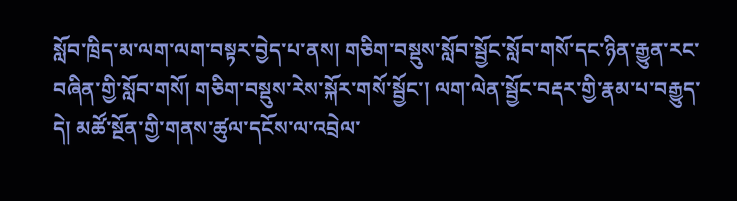སློབ་ཁྲིད་མ་ལག་ལག་བསྟར་བྱེད་པ་ནས། གཅིག་བསྡུས་སློབ་སྦྱོང་སློབ་གསོ་དང་ཉིན་རྒྱུན་རང་བཞིན་གྱི་སློབ་གསོ། གཅིག་བསྡུས་རེས་སྐོར་གསོ་སྦྱོང་། ལག་ལེན་སྦྱོང་བརྡར་གྱི་རྣམ་པ་བརྒྱུད་དེ། མཚོ་སྔོན་གྱི་གནས་ཚུལ་དངོས་ལ་འབྲེལ་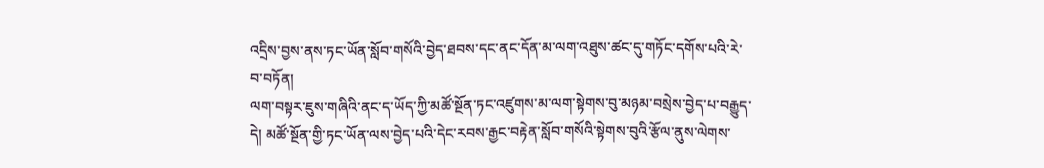འདྲིས་བྱས་ནས་ཏང་ཡོན་སློབ་གསོའི་བྱེད་ཐབས་དང་ནང་དོན་མ་ལག་འཐུས་ཚང་དུ་གཏོང་དགོས་པའི་རེ་བ་བཏོན།
ལག་བསྟར་ཇུས་གཞིའི་ནང་ད་ཡོད་ཀྱི་མཚོ་སྔོན་ཏང་འཛུགས་མ་ལག་སྟེགས་བུ་མཉམ་བསྲེས་བྱེད་པ་བརྒྱུད་དེ། མཚོ་སྔོན་གྱི་ཏང་ཡོན་ལས་བྱེད་པའི་དེང་རབས་རྒྱང་བརྟེན་སློབ་གསོའི་སྟེགས་བུའི་རྩོལ་ནུས་ལེགས་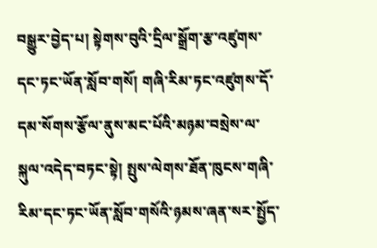བསྒྱུར་བྱེད་པ། སྟེགས་བུའི་དྲིལ་སྒྲོག་རྩ་འཛུགས་དང་ཏང་ཡོན་སློབ་གསོ། གཞི་རིམ་ཏང་འཛུགས་དོ་དམ་སོགས་རྩོལ་ནུས་མང་པོའི་མཉམ་བསྲེས་ལ་སྐུལ་འདེད་བཏང་སྟེ། སྤུས་ལེགས་ཐོན་ཁུངས་གཞི་རིམ་དང་ཏང་ཡོན་སློབ་གསོའི་ཉམས་ཞན་སར་སྤྱོད་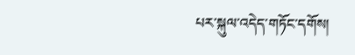པར་སྐུལ་འདེད་གཏོང་དགོས།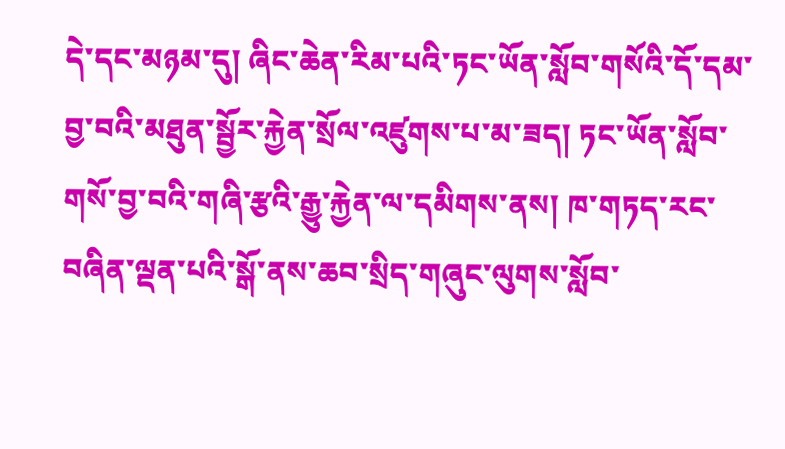དེ་དང་མཉམ་དུ། ཞིང་ཆེན་རིམ་པའི་ཏང་ཡོན་སློབ་གསོའི་དོ་དམ་བྱ་བའི་མཐུན་སྦྱོར་རྐྱེན་སྲོལ་འཛུགས་པ་མ་ཟད། ཏང་ཡོན་སློབ་གསོ་བྱ་བའི་གཞི་རྩའི་རྒྱུ་རྐྱེན་ལ་དམིགས་ནས། ཁ་གཏད་རང་བཞིན་ལྡན་པའི་སྒོ་ནས་ཆབ་སྲིད་གཞུང་ལུགས་སློབ་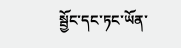སྦྱོང་དང་ཏང་ཡོན་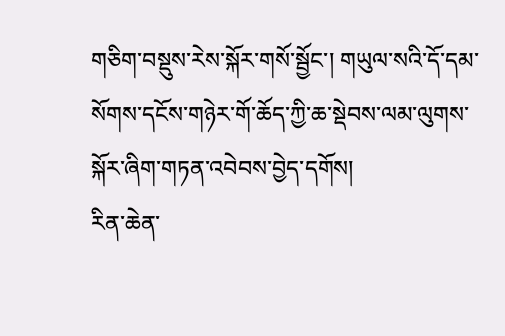གཅིག་བསྡུས་རེས་སྐོར་གསོ་སྦྱོང་། གཡུལ་སའི་དོ་དམ་སོགས་དངོས་གཉེར་གོ་ཆོད་ཀྱི་ཆ་སྡེབས་ལམ་ལུགས་སྐོར་ཞིག་གཏན་འབེབས་བྱེད་དགོས།
རིན་ཆེན་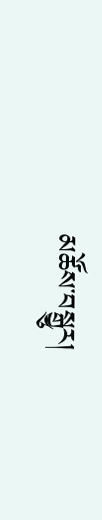མཚོས་བསྒྱུར།